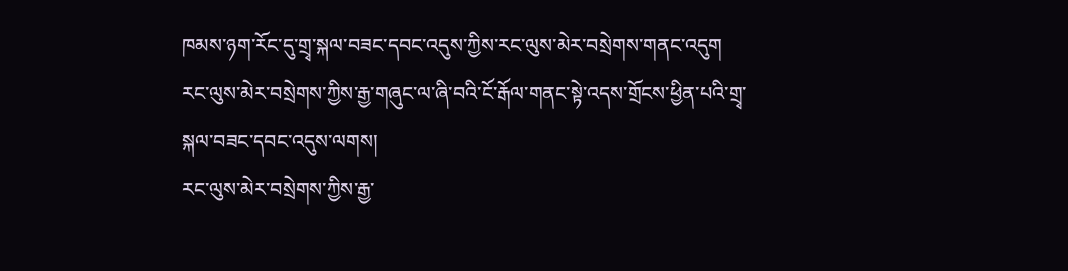ཁམས་ཉག་རོང་དུ་གྲྭ་སྐལ་བཟང་དབང་འདུས་ཀྱིས་རང་ལུས་མེར་བསྲེགས་གནང་འདུག
རང་ལུས་མེར་བསྲེགས་ཀྱིས་རྒྱ་གཞུང་ལ་ཞི་བའི་ངོ་རྒོལ་གནང་སྟེ་འདས་གྲོངས་ཕྱིན་པའི་གྲྭ་སྐལ་བཟང་དབང་འདུས་ལགས།
རང་ལུས་མེར་བསྲེགས་ཀྱིས་རྒྱ་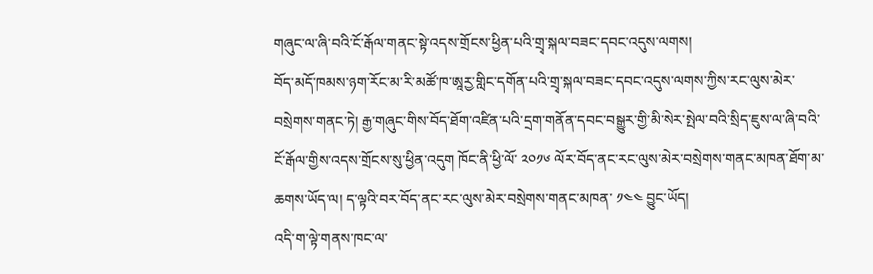གཞུང་ལ་ཞི་བའི་ངོ་རྒོལ་གནང་སྟེ་འདས་གྲོངས་ཕྱིན་པའི་གྲྭ་སྐལ་བཟང་དབང་འདུས་ལགས།
བོད་མདོ་ཁམས་ཉག་རོང་མ་རི་མཚོ་ཁ་ཨཱརྱ་གླིང་དགོན་པའི་གྲྭ་སྐལ་བཟང་དབང་འདུས་ལགས་ཀྱིས་རང་ལུས་མེར་བསྲེགས་གནང་ཏེ། རྒྱ་གཞུང་གིས་བོད་ཐོག་འཛིན་པའི་དྲག་གནོན་དབང་བསྒྱུར་གྱི་མི་སེར་སྤེལ་བའི་སྲིད་ཇུས་ལ་ཞི་བའི་ངོ་རྒོལ་གྱིས་འདས་གྲོངས་སུ་ཕྱིན་འདུག ཁོང་ནི་ཕྱི་ལོ་ ༢༠༡༦ ལོར་བོད་ནང་རང་ལུས་མེར་བསྲེགས་གནང་མཁན་ཐོག་མ་ཆགས་ཡོད་ལ། ད་ལྟའི་བར་བོད་ནང་རང་ལུས་མེར་བསྲེགས་གནང་མཁན་ ༡༤༤ བྱུང་ཡོད།
འདི་ག་ལྟེ་གནས་ཁང་ལ་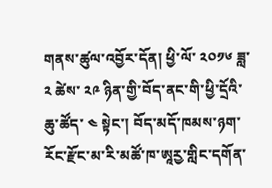གནས་ཚུལ་འབྱོར་དོན། ཕྱི་ལོ་ ༢༠༡༦ ཟླ་ ༢ ཚེས་ ༢༩ ཉིན་གྱི་བོད་ནང་གི་ཕྱི་དྲོའི་ཆུ་ཚོད་ ༤ སྟེང་། བོད་མདོ་ཁམས་ཉག་རོང་རྫོང་མ་རི་མཚོ་ཁ་ཨཱརྱ་གླིང་དགོན་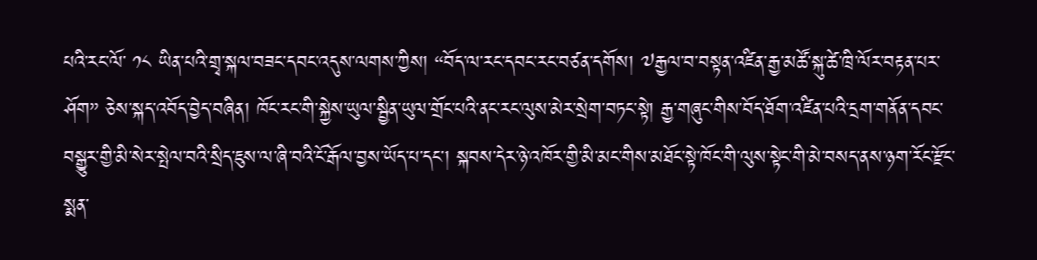པའི་རང་ལོ་ ༡༨ ཡིན་པའི་གྲྭ་སྐལ་བཟང་དབང་འདུས་ལགས་ཀྱིས། “བོད་ལ་རང་དབང་རང་བཙན་དགོས། ༧རྒྱལ་བ་བསྟན་འཛིན་རྒྱ་མཚོ་སྐུ་ཚེ་ཁྲི་ལོར་བརྟན་པར་ཤོག” ཅེས་སྐད་འབོད་བྱེད་བཞིན། ཁོང་རང་གི་སྐྱེས་ཡུལ་སྦྱིན་ཡུལ་གྲོང་པའི་ནང་རང་ལུས་མེར་སྲེག་བཏང་སྟེ། རྒྱ་གཞུང་གིས་བོད་ཐོག་འཛིན་པའི་དྲག་གནོན་དབང་བསྒྱུར་གྱི་མི་སེར་སྤེལ་བའི་སྲིད་ཇུས་ལ་ཞི་བའི་ངོ་རྒོལ་བྱས་ཡོད་པ་དང་། སྐབས་དེར་ཉེ་འཁོར་གྱི་མི་མང་གིས་མཐོང་སྟེ་ཁོང་གི་ལུས་སྟེང་གི་མེ་བསད་ནས་ཉག་རོང་རྫོང་སྨན་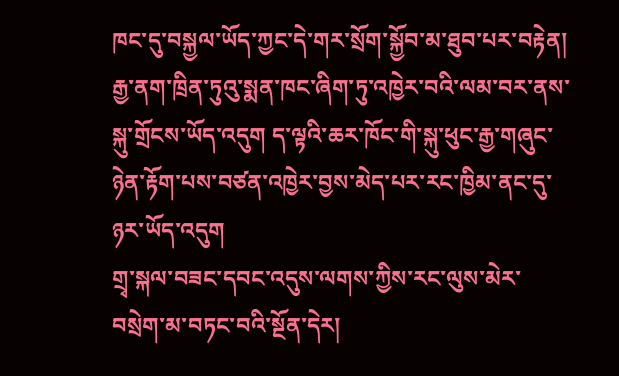ཁང་དུ་བསྐྱལ་ཡོད་ཀྱང་དེ་གར་སྲོག་སྐྱོབ་མ་ཐུབ་པར་བརྟེན། རྒྱ་ནག་ཁྲིན་ཏུའུ་སྨན་ཁང་ཞིག་ཏུ་འཁྱེར་བའི་ལམ་བར་ནས་སྐུ་གྲོངས་ཡོད་འདུག ད་ལྟའི་ཆར་ཁོང་གི་སྐུ་ཕུང་རྒྱ་གཞུང་ཉེན་རྟོག་པས་བཙན་འཁྱེར་བྱས་མེད་པར་རང་ཁྱིམ་ནང་དུ་ཉར་ཡོད་འདུག
གྲྭ་སྐལ་བཟང་དབང་འདུས་ལགས་ཀྱིས་རང་ལུས་མེར་བསྲེག་མ་བཏང་བའི་སྔོན་དེར།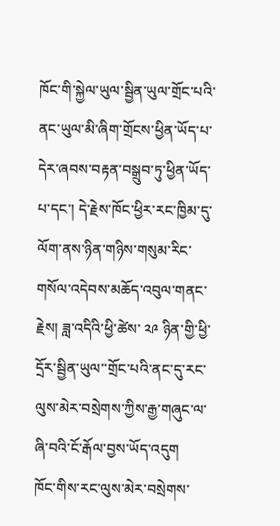ཁོང་གི་སྐྱེལ་ཡུལ་སྦྱིན་ཡུལ་གྲོང་པའི་ནང་ཡུལ་མི་ཞིག་གྲོངས་ཕྱིན་ཡོད་པ་དེར་ཞབས་བརྟན་བསྒྲུབ་ཏུ་ཕྱིན་ཡོད་པ་དང་། དེ་རྗེས་ཁོང་ཕྱིར་རང་ཁྱིམ་དུ་ལོག་ནས་ཉིན་གཉིས་གསུམ་རིང་གསོལ་འདེབས་མཆོད་འབུལ་གནང་རྗེས། ཟླ་འདིའི་ཕྱི་ཚེས་ ༢༩ ཉིན་གྱི་ཕྱི་དྲོར་སྦྱིན་ཡུལ་་གྲོང་པའི་ནང་དུ་རང་ལུས་མེར་བསྲེགས་ཀྱིས་རྒྱ་གཞུང་ལ་ཞི་བའི་ངོ་རྒོལ་བྱས་ཡོད་འདུག
ཁོང་གིས་རང་ལུས་མེར་བསྲེགས་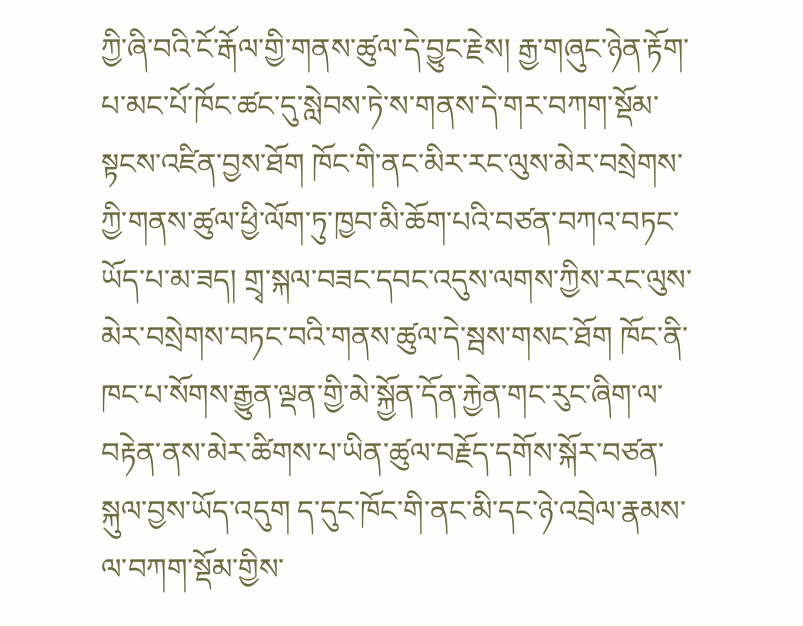ཀྱི་ཞི་བའི་ངོ་རྒོལ་གྱི་གནས་ཚུལ་དེ་བྱུང་རྗེས། རྒྱ་གཞུང་ཉེན་རྟོག་པ་མང་པོ་ཁོང་ཚང་དུ་སླེབས་ཏེ་ས་གནས་དེ་གར་བཀག་སྡོམ་སྟངས་འཛིན་བྱས་ཐོག ཁོང་གི་ནང་མིར་རང་ལུས་མེར་བསྲེགས་ཀྱི་གནས་ཚུལ་ཕྱི་ལོག་ཏུ་ཁྱབ་མི་ཆོག་པའི་བཙན་བཀའ་བཏང་ཡོད་པ་མ་ཟད། གྲྭ་སྐལ་བཟང་དབང་འདུས་ལགས་ཀྱིས་རང་ལུས་མེར་བསྲེགས་བཏང་བའི་གནས་ཚུལ་དེ་སྦས་གསང་ཐོག ཁོང་ནི་ཁང་པ་སོགས་རྒྱུན་ལྡན་གྱི་མེ་སྐྱོན་དོན་རྐྱེན་གང་རུང་ཞིག་ལ་བརྟེན་ནས་མེར་ཚིགས་པ་ཡིན་ཚུལ་བརྗོད་དགོས་སྐོར་བཙན་སྐུལ་བྱས་ཡོད་འདུག ད་དུང་ཁོང་གི་ནང་མི་དང་ཉེ་འབྲེལ་རྣམས་ལ་བཀག་སྡོམ་གྱིས་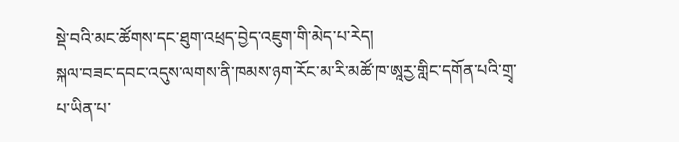སྡེ་བའི་མང་ཚོགས་དང་ཐུག་འཕྲད་བྱེད་འཇུག་གི་མེད་པ་རེད།
སྐལ་བཟང་དབང་འདུས་ལགས་ནི་ཁམས་ཉག་རོང་མ་རི་མཚོ་ཁ་ཨཱརྱ་གླིང་དགོན་པའི་གྲྭ་པ་ཡིན་པ་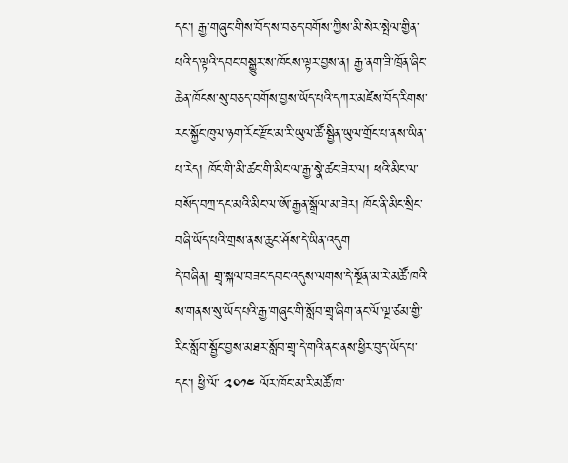དང་། རྒྱ་གཞུང་གིས་བོད་ས་བཅད་བགོས་ཀྱིས་མི་སེར་སྤེལ་གྱིན་པའི་ད་ལྟའི་དབང་བསྒྱུར་ས་ཁོངས་ལྟར་བྱས་ན། རྒྱ་ནག་ཟི་ཁྲོན་ཞིང་ཆེན་ཁོངས་སུ་བཅད་བགོས་བྱས་ཡོད་པའི་དཀར་མཛེས་བོད་རིགས་རང་སྐྱོང་ཁུལ་ཉག་རོང་རྫོང་མ་རི་ཡུལ་ཚོ་སྦྱིན་ཡུལ་གྲོང་པ་ནས་ཡིན་པ་རེད། ཁོང་གི་མི་ཚང་གི་མིང་ལ་རྒྱ་སྣེ་ཚང་ཟེར་ལ། ཕའི་མིང་ལ་བསོད་བཀྲ་དང་མའི་མིང་ལ་ཨོ་རྒྱན་སྒྲོལ་མ་ཟེར། ཁོང་ནི་མིང་སྲིང་བཞི་ཡོད་པའི་གྲས་ནས་ཆུང་ཤོས་དེ་ཡིན་འདུག
དེ་བཞིན། གྲྭ་སྐལ་བཟང་དབང་འདུས་ལགས་དེ་སྔོན་མ་རེ་མཚོ་ཁའི་ས་གནས་སུ་ཡོད་པའི་རྒྱ་གཞུང་གི་སློབ་གྲྭ་ཞིག་ནང་ལོ་ལྔ་ཙམ་གྱི་རིང་སློབ་སྦྱོང་བྱས་མཐར་སློབ་གྲྭ་དེ་གའི་ནང་ནས་ཕྱིར་བུད་ཡོད་པ་དང་། ཕྱི་ལོ་ ༢༠༡༤ ལོར་ཁོང་མ་རི་མཚོ་ཁ་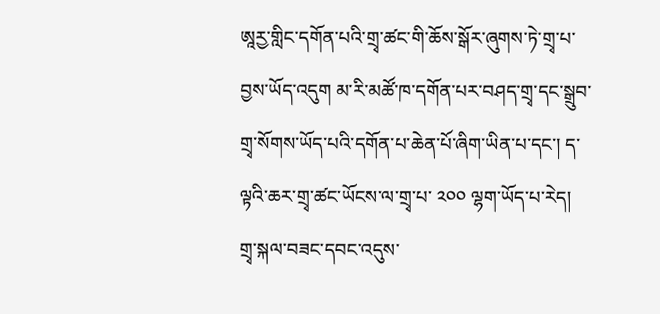ཨཱརྱ་གླིང་དགོན་པའི་གྲྭ་ཚང་གི་ཆོས་སྒོར་ཞུགས་ཏེ་གྲྭ་པ་བྱས་ཡོད་འདུག མ་རི་མཚོ་ཁ་དགོན་པར་བཤད་གྲྭ་དང་སྒྲུབ་གྲྭ་སོགས་ཡོད་པའི་དགོན་པ་ཆེན་པོ་ཞིག་ཡིན་པ་དང་། ད་ལྟའི་ཆར་གྲྭ་ཚང་ཡོངས་ལ་གྲྭ་པ་ ༢༠༠ ལྷག་ཡོད་པ་རེད། གྲྭ་སྐལ་བཟང་དབང་འདུས་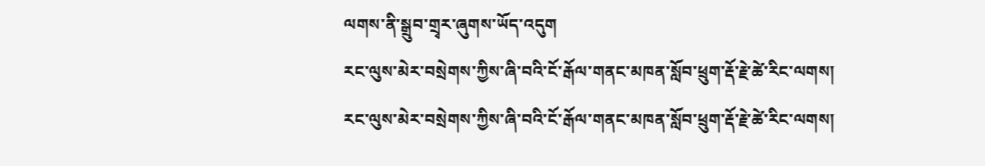ལགས་ནི་སྒྲུབ་གྲྭར་ཞུགས་ཡོད་འདུག
རང་ལུས་མེར་བསྲེགས་ཀྱིས་ཞི་བའི་ངོ་རྒོལ་གནང་མཁན་སློབ་ཕྲུག་རྡོ་རྗེ་ཚེ་རིང་ལགས།
རང་ལུས་མེར་བསྲེགས་ཀྱིས་ཞི་བའི་ངོ་རྒོལ་གནང་མཁན་སློབ་ཕྲུག་རྡོ་རྗེ་ཚེ་རིང་ལགས།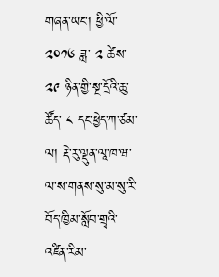གཞན་ཡང་། ཕྱི་ལོ་ ༢༠༡༦ ཟླ་ ༢ ཚེས་ ༢༩ ཉིན་གྱི་སྔ་དྲོའི་ཆུ་ཚོད་ ༨ དང་ཕྱེད་ཀ་ཙམ་ལ། རྡེ་རུ་ལྡུན་ལཱ་ཁ་ཝ་ལ་ས་གནས་སུ་མ་སུ་རི་བོད་ཁྱིམ་སློབ་གྲྭའི་འཛིན་རིམ་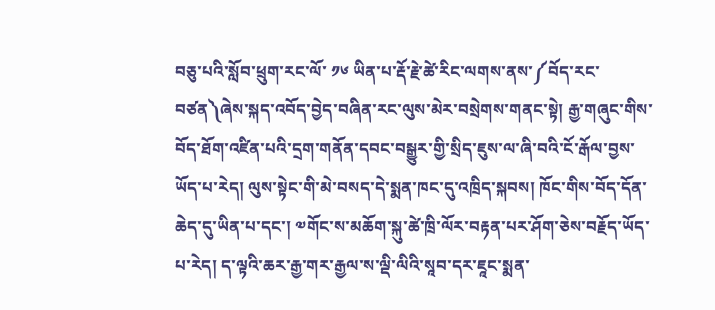བཅུ་པའི་སློབ་ཕྲུག་རང་ལོ་ ༡༦ ཡིན་པ་རྡོ་རྗེ་ཚེ་རིང་ལགས་ནས་༼བོད་རང་བཙན༽ཞེས་སྐད་འབོད་བྱེད་བཞིན་རང་ལུས་མེར་བསྲེགས་གནང་སྟེ། རྒྱ་གཞུང་གིས་བོད་ཐོག་འཛིན་པའི་དྲག་གནོན་དབང་བསྒྱུར་གྱི་སྲིད་ཇུས་ལ་ཞི་བའི་ངོ་རྒོལ་བྱས་ཡོད་པ་རེད། ལུས་སྟེང་གི་མེ་བསད་དེ་སྨན་ཁང་དུ་འཁྲིད་སྐབས། ཁོང་གིས་བོད་དོན་ཆེད་དུ་ཡིན་པ་དང་། ༧གོང་ས་མཆོག་སྐུ་ཚེ་ཁྲི་ལོར་བརྟན་པར་ཤོག་ཅེས་བརྗོད་ཡོད་པ་རེད། ད་ལྟའི་ཆར་རྒྱ་གར་རྒྱལ་ས་ལྡི་ལིའི་སཱབ་དར་ཇཱང་སྨན་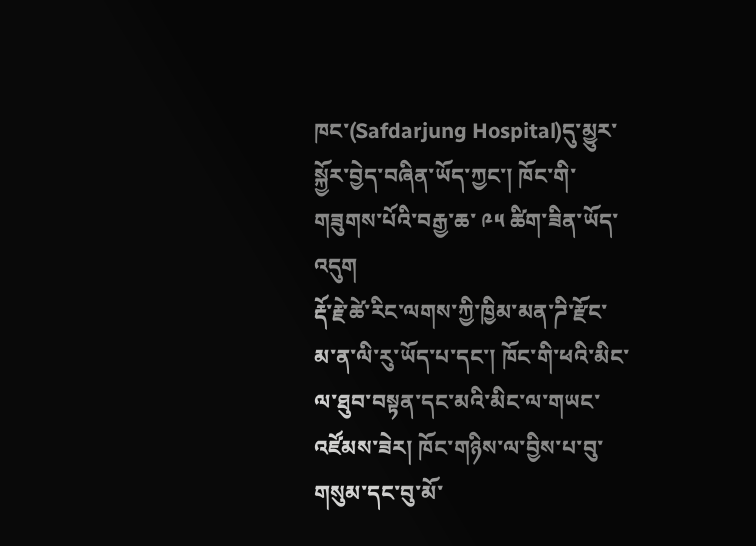ཁང་(Safdarjung Hospital)དུ་མྱུར་སྐྱོར་བྱེད་བཞིན་ཡོད་ཀྱང་། ཁོང་གི་གཟུགས་པོའི་བརྒྱ་ཆ་ ༩༥ ཚིག་ཟིན་ཡོད་འདུག
རྡོ་རྗེ་ཚེ་རིང་ལགས་ཀྱི་ཁྱིམ་མན་ཌི་རྫོང་མ་ན་ལི་རུ་ཡོད་པ་དང་། ཁོང་གི་ཕའི་མིང་ལ་ཐུབ་བསྟན་དང་མའི་མིང་ལ་གཡང་འཛོམས་ཟེར། ཁོང་གཉིས་ལ་བྱིས་པ་བུ་གསུམ་དང་བུ་མོ་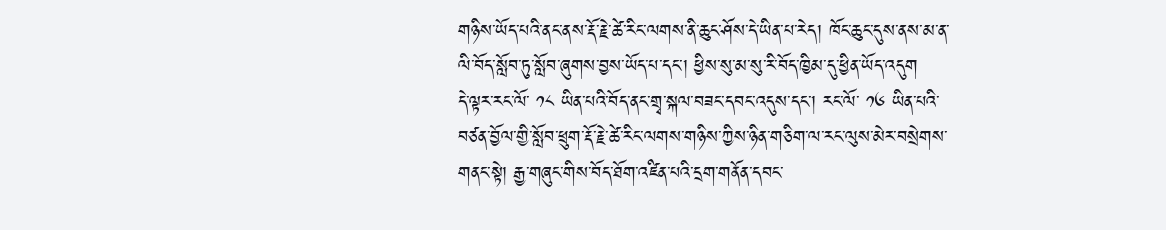གཉིས་ཡོད་པའི་ནང་ནས་རྡོ་རྗེ་ཚེ་རིང་ལགས་ནི་ཆུང་ཤོས་དེ་ཡིན་པ་རེད། ཁོང་ཆུང་དུས་ནས་མ་ན་ལི་བོད་སློབ་ཏུ་སློབ་ཞུགས་བྱས་ཡོད་པ་དང་། ཕྱིས་སུ་མ་སུ་རི་བོད་ཁྱིམ་དུ་ཕྱིན་ཡོད་འདུག
དེ་ལྟར་རང་ལོ་ ༡༨ ཡིན་པའི་བོད་ནང་གྲྭ་སྐལ་བཟང་དབང་འདུས་དང་། རང་ལོ་ ༡༦ ཡིན་པའི་བཙན་བྱོལ་གྱི་སློབ་ཕྲུག་རྡོ་རྗེ་ཚེ་རིང་ལགས་གཉིས་ཀྱིས་ཉིན་གཅིག་ལ་རང་ལུས་མེར་བསྲེགས་གནང་སྟེ། རྒྱ་གཞུང་གིས་བོད་ཐོག་འཛིན་པའི་དྲག་གནོན་དབང་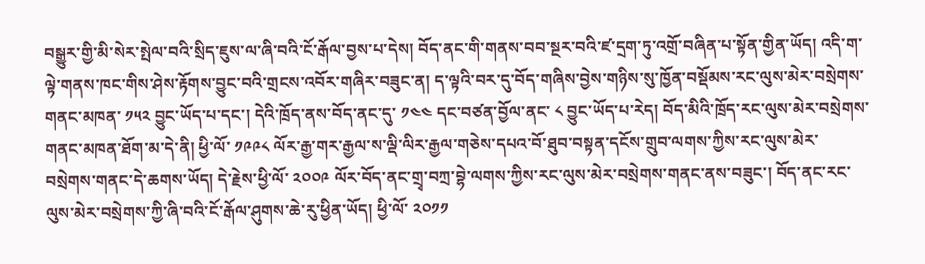བསྒྱུར་གྱི་མི་སེར་སྤེལ་བའི་སྲིད་ཇུས་ལ་ཞི་བའི་ངོ་རྒོལ་བྱས་པ་དེས། བོད་ནང་གི་གནས་བབ་སྔར་བའི་ཛ་དྲག་ཏུ་འགྲོ་བཞིན་པ་སྟོན་གྱིན་ཡོད། འདི་ག་ལྟེ་གནས་ཁང་གིས་ཤེས་རྟོགས་བྱུང་བའི་གྲངས་འབོར་གཞིར་བཟུང་ན། ད་ལྟའི་བར་དུ་བོད་གཞིས་བྱེས་གཉིས་སུ་ཁྱོན་བསྡོམས་རང་ལུས་མེར་བསྲེགས་གནང་མཁན་ ༡༥༢ བྱུང་ཡོད་པ་དང་། དེའི་ཁྲོད་ནས་བོད་ནང་དུ་ ༡༤༤ དང་བཙན་བྱོལ་ནང་ ༨ བྱུང་ཡོད་པ་རེད། བོད་མིའི་ཁྲོད་རང་ལུས་མེར་བསྲེགས་གནང་མཁན་ཐོག་མ་དེ་ནི། ཕྱི་ལོ་ ༡༩༩༨ ལོར་རྒྱ་གར་རྒྱལ་ས་ལྡི་ལིར་རྒྱལ་གཅེས་དཔའ་བོ་ཐུབ་བསྟན་དངོས་གྲུབ་ལགས་ཀྱིས་རང་ལུས་མེར་བསྲེགས་གནང་དེ་ཆགས་ཡོད། དེ་རྗེས་ཕྱི་ལོ་ ༢༠༠༩ ལོར་བོད་ནང་གྲྭ་བཀྲ་བྷེ་ལགས་ཀྱིས་རང་ལུས་མེར་བསྲེགས་གནང་ནས་བཟུང་། བོད་ནང་རང་ལུས་མེར་བསྲེགས་ཀྱི་ཞི་བའི་ངོ་རྒོལ་ཤུགས་ཆེ་རུ་ཕྱིན་ཡོད། ཕྱི་ལོ་ ༢༠༡༡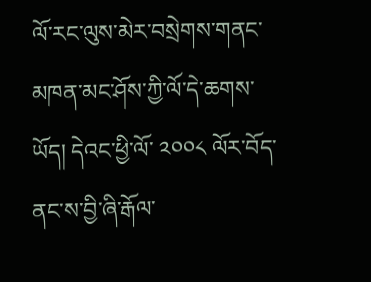ལོ་རང་ལུས་མེར་བསྲེགས་གནང་མཁན་མང་ཤོས་ཀྱི་ལོ་དེ་ཆགས་ཡོད། དེའང་ཕྱི་ལོ་ ༢༠༠༨ ལོར་བོད་ནང་ས་བྱི་ཞི་རྒོལ་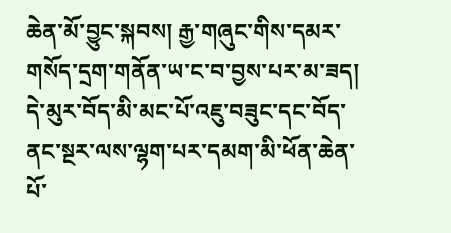ཆེན་མོ་བྱུང་སྐབས། རྒྱ་གཞུང་གིས་དམར་གསོད་དྲག་གནོན་ཡ་ང་བ་བྱས་པར་མ་ཟད། དེ་མུར་བོད་མི་མང་པོ་འཇུ་བཟུང་དང་བོད་ནང་སྔར་ལས་ལྷག་པར་དམག་མི་ཕོན་ཆེན་པོ་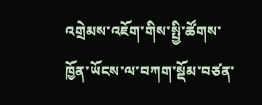འགྲེམས་འཇོག་གིས་སྤྱི་ཚོགས་ཁྱོན་ཡོངས་ལ་བཀག་སྡོམ་བཙན་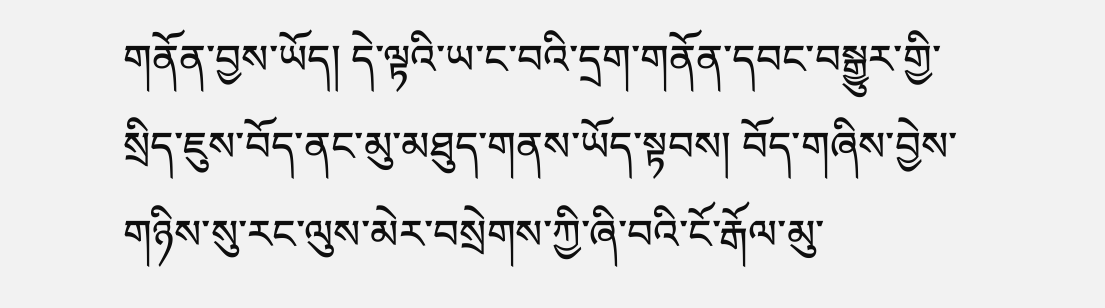གནོན་བྱས་ཡོད། དེ་ལྟའི་ཡ་ང་བའི་དྲག་གནོན་དབང་བསྒྱུར་གྱི་སྲིད་ཇུས་བོད་ནང་མུ་མཐུད་གནས་ཡོད་སྟབས། བོད་གཞིས་བྱེས་གཉིས་སུ་རང་ལུས་མེར་བསྲེགས་ཀྱི་ཞི་བའི་ངོ་རྒོལ་མུ་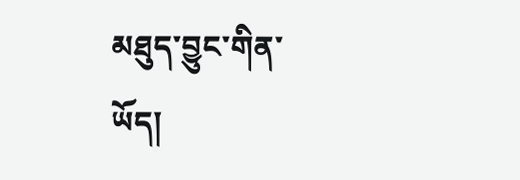མཐུད་བྱུང་གིན་ཡོད།